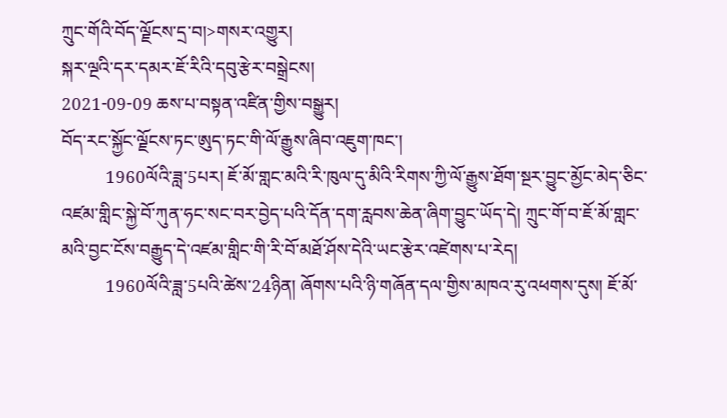ཀྲུང་གོའི་བོད་ལྗོངས་དྲ་བ།>གསར་འགྱུར།
སྐར་ལྔའི་དར་དམར་ཇོ་རིའི་དབུ་རྩེར་བསྒྲེངས།
2021-09-09 ཆས་པ་བསྟན་འཛིན་གྱིས་བསྒྱུར།
བོད་རང་སྐྱོང་ལྗོངས་ཏང་ཨུད་ཏང་གི་ལོ་རྒྱུས་ཞིབ་འཇུག་ཁང་།
          1960ལོའི་ཟླ་5པར། ཇོ་མོ་གླང་མའི་རི་ཁུལ་དུ་མིའི་རིགས་ཀྱི་ལོ་རྒྱུས་ཐོག་སྔར་བྱུང་མྱོང་མེད་ཅིང་འཛམ་གླིང་སྐྱེ་བོ་ཀུན་ཧང་སང་བར་བྱེད་པའི་དོན་དག་རླབས་ཆེན་ཞིག་བྱུང་ཡོད་དེ། ཀྲུང་གོ་བ་ཇོ་མོ་གླང་མའི་བྱང་ངོས་བརྒྱུད་དེ་འཛམ་གླིང་གི་རི་བོ་མཐོ་ཤོས་དེའི་ཡང་རྩེར་འཛེགས་པ་རེད།
          1960ལོའི་ཟླ་5པའི་ཚེས་24ཉིན། ཞོགས་པའི་ཉི་གཞོན་དལ་གྱིས་མཁའ་རུ་འཕགས་དུས། ཇོ་མོ་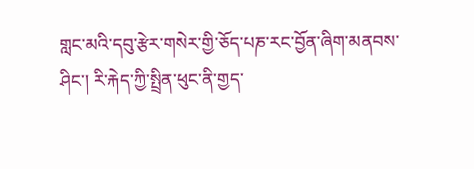གླང་མའི་དབུ་རྩེར་གསེར་གྱི་ཅོད་པཎ་རང་བྱོན་ཞིག་མནབས་ཤིང་། རི་རྐེད་ཀྱི་སྤྲིན་ཕུང་ནི་གྱད་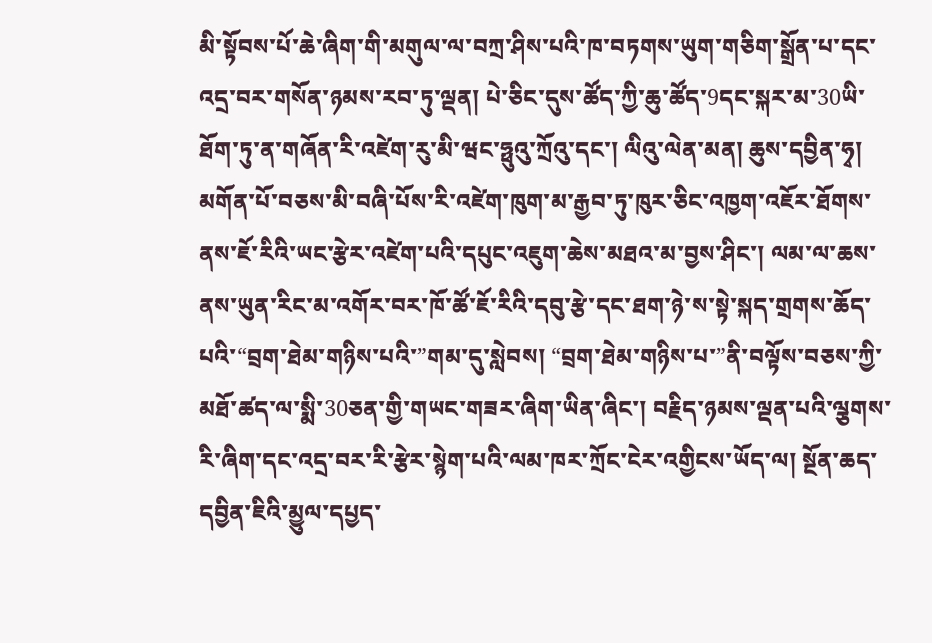མི་སྟོབས་པོ་ཆེ་ཞིག་གི་མགུལ་ལ་བཀྲ་ཤིས་པའི་ཁ་བཏགས་ཡུག་གཅིག་སྒྲོན་པ་དང་འདྲ་བར་གསོན་ཉམས་རབ་ཏུ་ལྡན། པེ་ཅིང་དུས་ཚོད་ཀྱི་ཆུ་ཚོད་9དང་སྐར་མ་30ཡི་ཐོག་ཏུ་ན་གཞོན་རི་འཛེག་རུ་མི་ཝང་ཧྥུའུ་ཀྲོའུ་དང་། ལིའུ་ལེན་མན། ཆུས་དབྱིན་ཧྭ། མགོན་པོ་བཅས་མི་བཞི་པོས་རི་འཛེག་ཁུག་མ་རྒྱབ་ཏུ་ཁུར་ཅིང་འཁྱག་འཇོར་ཐོགས་ནས་ཇོ་རིའི་ཡང་རྩེར་འཛེག་པའི་དཔུང་འཇུག་ཆེས་མཐའ་མ་བྱས་ཤིང་། ལམ་ལ་ཆས་ནས་ཡུན་རིང་མ་འགོར་བར་ཁོ་ཚོ་ཇོ་རིའི་དབུ་རྩེ་དང་ཐག་ཉེ་ས་སྟེ་སྐད་གྲགས་ཆོད་པའི་“བྲག་ཐེམ་གཉིས་པའི་”གམ་དུ་སླེབས། “བྲག་ཐེམ་གཉིས་པ་”ནི་བལྟོས་བཅས་ཀྱི་མཐོ་ཚད་ལ་སྨི་30ཅན་གྱི་གཡང་གཟར་ཞིག་ཡིན་ཞིང་། བརྗིད་ཉམས་ལྡན་པའི་ལྕགས་རི་ཞིག་དང་འདྲ་བར་རི་རྩེར་སྙེག་པའི་ལམ་ཁར་ཀྲོང་ངེར་འགྱིངས་ཡོད་ལ། སྔོན་ཆད་དབྱིན་ཇིའི་མྱུལ་དཔྱད་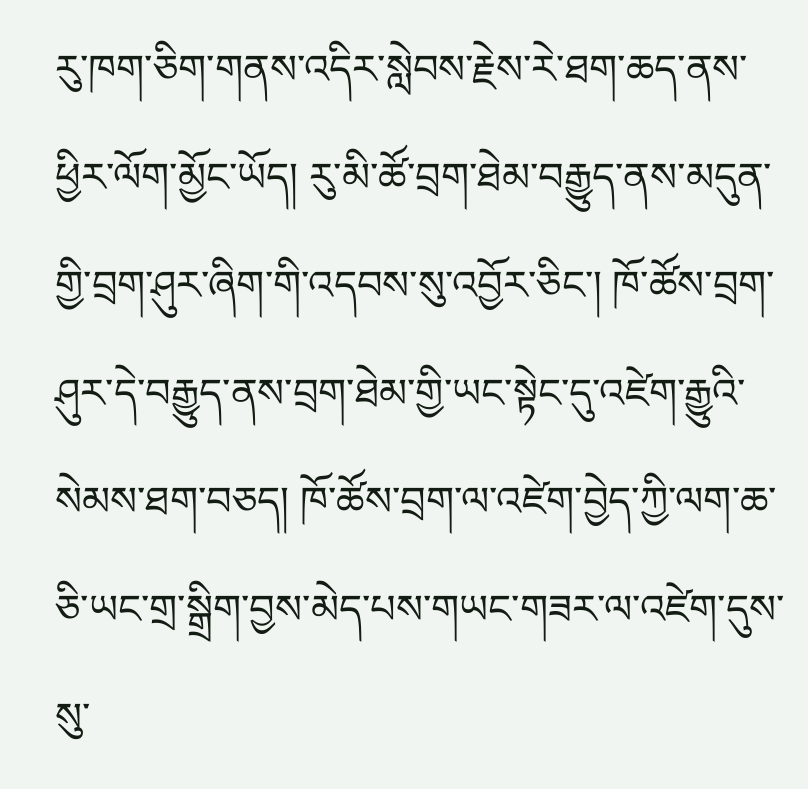རུ་ཁག་ཅིག་གནས་འདིར་སླེབས་རྗེས་རེ་ཐག་ཆད་ནས་ཕྱིར་ལོག་མྱོང་ཡོད། རུ་མི་ཚོ་བྲག་ཐེམ་བརྒྱུད་ནས་མདུན་གྱི་བྲག་ཤུར་ཞིག་གི་འདབས་སུ་འབྱོར་ཅིང་། ཁོ་ཚོས་བྲག་ཤུར་དེ་བརྒྱུད་ནས་བྲག་ཐེམ་གྱི་ཡང་སྟེང་དུ་འཛེག་རྒྱུའི་སེམས་ཐག་བཅད། ཁོ་ཚོས་བྲག་ལ་འཛེག་བྱེད་ཀྱི་ལག་ཆ་ཅི་ཡང་གྲ་སྒྲིག་བྱས་མེད་པས་གཡང་གཟར་ལ་འཛེག་དུས་སུ་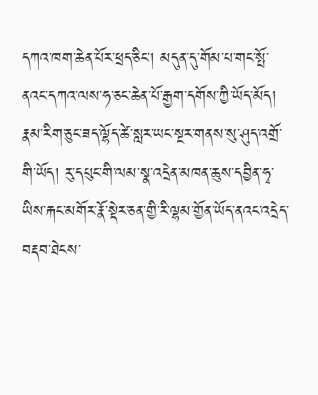དཀའ་ཁག་ཆེན་པོར་ཕྲད་ཅིང་། མདུན་དུ་གོམ་པ་གང་སྤོ་ནའང་དཀའ་ལས་ཧ་ཅང་ཆེན་པོ་རྒྱག་དགོས་ཀྱི་ཡོད་མོད། རྣམ་རིག་ཅུང་ཟད་ལྷོད་ཚེ་སླར་ཡང་སྔར་གནས་སུ་ཤུད་འགྲོ་གི་ཡོད། རུ་དཔུང་གི་ལམ་སྣ་འདྲེན་མཁན་ཆུས་དབྱིན་ཧྭ་ཡིས་རྐང་མགོར་རྣོ་སྡེར་ཅན་གྱི་རི་ལྷམ་གྱོན་ཡོད་ནའང་འདྲེད་བརྡབ་ཐེངས་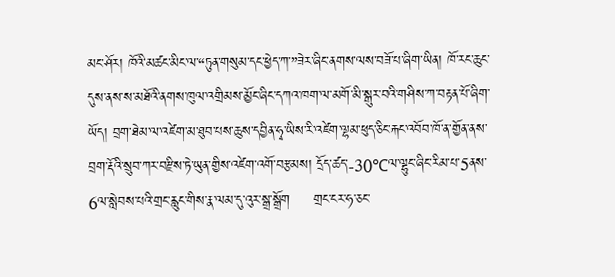མང་ཤོར། ཁོའི་མཚང་མིང་ལ་“ཏུན་གསུམ་དང་ཕྱེད་ཀ་”ཟེར་ཞིང་ནགས་ལས་བཟོ་པ་ཞིག་ཡིན། ཁོ་རང་ཆུང་དུས་ནས་ས་མཐོའི་ནགས་ཁུལ་འགྲིམས་མྱོང་ཞིང་དཀའ་ཁག་ལ་མགོ་མི་སྒུར་བའི་གཤིས་ཀ་བརྟན་པོ་ཞིག་ཡོད། བྲག་ཐེམ་ལ་འཛེག་མ་ཐུབ་པས་ཆུས་དབྱིན་ཧྭ་ཡིས་རི་འཛེག་ལྷམ་ཕུད་ཅིང་རྐང་འབོབ་ཁོ་ན་གྱོན་ནས་བྲག་རྡོའི་སྲུབ་ཀར་བརྫིས་ཏེ་ཡུན་གྱིས་འཛེག་འགོ་བརྩམས། དྲོད་ཚད་-30℃ལ་ལྷུང་ཞིང་རིམ་པ་5ནས་6ལ་སླེབས་པའི་གྲང་རླུང་གིས་རྣ་ལམ་དུ་འུར་སྒྲ་སྒྲོག     གྲང་ངར་ཧ་ཅང་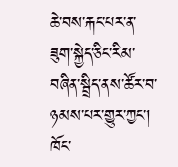ཆེ་བས་རྐང་པར་ན་ཟུག་སྐྱེད་ཅིང་རིམ་བཞིན་སྦྲིད་ནས་ཚོར་བ་ཉམས་པར་གྱུར་ཀྱང་། ཁོང་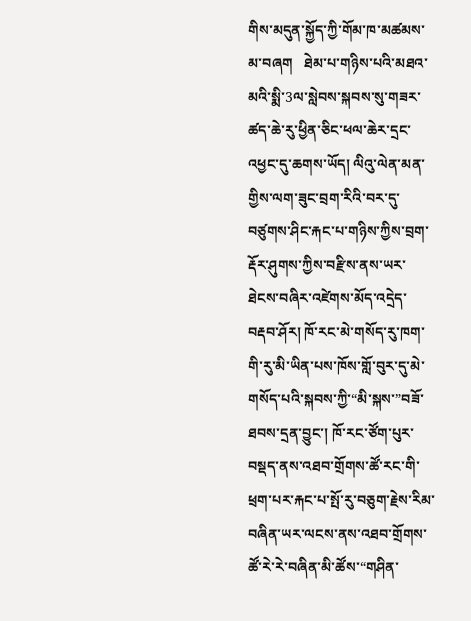གིས་མདུན་སྐྱོད་ཀྱི་གོམ་ཁ་མཚམས་མ་བཞག   ཐེམ་པ་གཉིས་པའི་མཐའ་མའི་སྨི་3ལ་སླེབས་སྐབས་སུ་གཟར་ཚད་ཆེ་རུ་ཕྱིན་ཅིང་ཕལ་ཆེར་དྲང་འཕྱང་དུ་ཆགས་ཡོད། ལིའུ་ལེན་མན་གྱིས་ལག་ཟུང་བྲག་རིའི་བར་དུ་བཙུགས་ཤིང་རྐང་པ་གཉིས་ཀྱིས་བྲག་རྡོར་ཤུགས་ཀྱིས་བརྫིས་ནས་ཡར་ཐེངས་བཞིར་འཛེགས་མོད་འདྲེད་བརྡབ་ཤོར། ཁོ་རང་མེ་གསོད་རུ་ཁག་གི་རུ་མི་ཡིན་པས་ཁོས་གློ་བུར་དུ་མེ་གསོད་པའི་སྐབས་ཀྱི་“མི་སྐས་”བཟོ་ཐབས་དྲན་བྱུང་། ཁོ་རང་ཙོག་པུར་བསྡད་ནས་འཐབ་གྲོགས་ཚོ་རང་གི་ཕྲག་པར་རྐང་པ་སྤོ་རུ་བཅུག་རྗེས་རིམ་བཞིན་ཡར་ལངས་ནས་འཐབ་གྲོགས་ཚོ་རེ་རེ་བཞིན་མི་ཚོས་“གཤིན་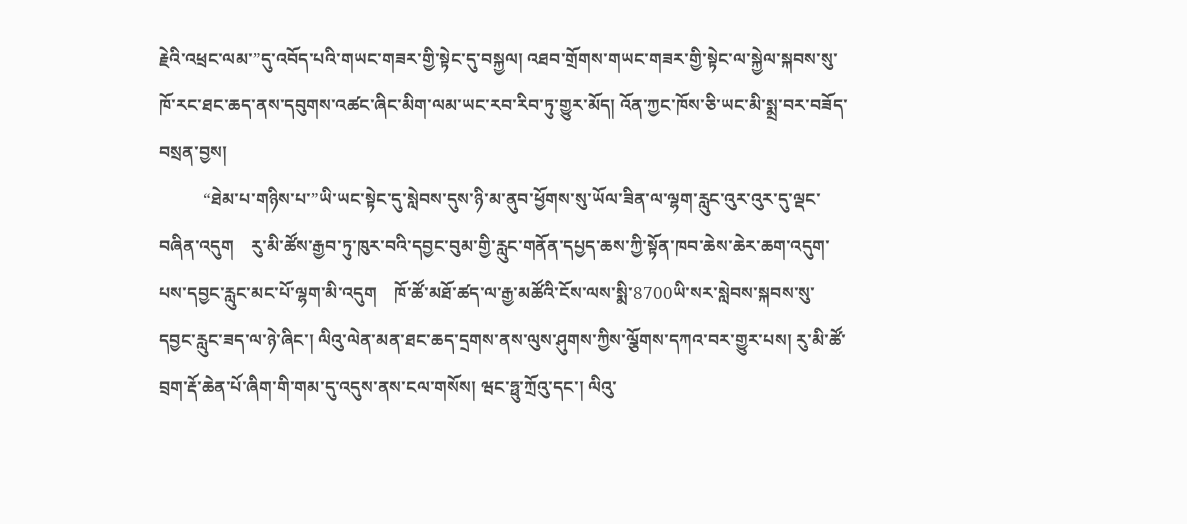རྗེའི་འཕྲང་ལམ་”དུ་འབོད་པའི་གཡང་གཟར་གྱི་སྟེང་དུ་བསྐྱལ། འཐབ་གྲོགས་གཡང་གཟར་གྱི་སྟེང་ལ་སྐྱེལ་སྐབས་སུ་ཁོ་རང་ཐང་ཆད་ནས་དབུགས་འཚང་ཞིང་མིག་ལམ་ཡང་རབ་རིབ་ཏུ་གྱུར་མོད། འོན་ཀྱང་ཁོས་ཅི་ཡང་མི་སྨྲ་བར་བཟོད་བསྲན་བྱས།
          “ཐེམ་པ་གཉིས་པ་”ཡི་ཡང་སྟེང་དུ་སླེབས་དུས་ཉི་མ་ནུབ་ཕྱོགས་སུ་ཡོལ་ཟིན་ལ་ལྷག་རླུང་འུར་འུར་དུ་ལྡང་བཞིན་འདུག    རུ་མི་ཚོས་རྒྱབ་ཏུ་ཁུར་བའི་དབྱང་བུམ་གྱི་རླུང་གནོན་དཔྱད་ཆས་ཀྱི་སྟོན་ཁབ་ཆེས་ཆེར་ཆག་འདུག་པས་དབྱང་རླུང་མང་པོ་ལྷག་མི་འདུག    ཁོ་ཚོ་མཐོ་ཚད་ལ་རྒྱ་མཚོའི་ངོས་ལས་སྨི་8700ཡི་སར་སླེབས་སྐབས་སུ་དབྱང་རླུང་ཟད་ལ་ཉེ་ཞིང་། ལིའུ་ལེན་མན་ཐང་ཆད་དྲགས་ནས་ལུས་ཤུགས་ཀྱིས་ལྕོགས་དཀའ་བར་གྱུར་པས། རུ་མི་ཚོ་བྲག་རྡོ་ཆེན་པོ་ཞིག་གི་གམ་དུ་འདུས་ནས་ངལ་གསོས། ཝང་ཧྥུ་ཀྲོའུ་དང་། ལིའུ་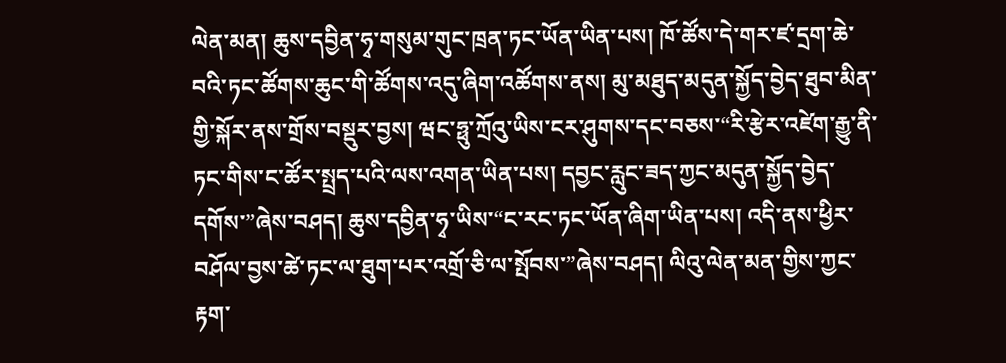ལེན་མན། ཆུས་དབྱིན་ཧྭ་གསུམ་གུང་ཁྲན་ཏང་ཡོན་ཡིན་པས། ཁོ་ཚོས་དེ་གར་ཛ་དྲག་ཆེ་བའི་ཏང་ཚོགས་ཆུང་གི་ཚོགས་འདུ་ཞིག་འཚོགས་ནས། མུ་མཐུད་མདུན་སྐྱོད་བྱེད་ཐུབ་མིན་གྱི་སྐོར་ནས་གྲོས་བསྡུར་བྱས། ཝང་ཧྥུ་ཀྲོའུ་ཡིས་ངར་ཤུགས་དང་བཅས་“རི་རྩེར་འཛེག་རྒྱུ་ནི་ཏང་གིས་ང་ཚོར་སྤྲད་པའི་ལས་འགན་ཡིན་པས། དབྱང་རླུང་ཟད་ཀྱང་མདུན་སྐྱོད་བྱེད་དགོས་”ཞེས་བཤད། ཆུས་དབྱིན་ཧྭ་ཡིས་“ང་རང་ཏང་ཡོན་ཞིག་ཡིན་པས། འདི་ནས་ཕྱིར་བཤོལ་བྱས་ཚེ་ཏང་ལ་ཐུག་པར་འགྲོ་ཅི་ལ་སྤོབས་”ཞེས་བཤད། ལིའུ་ལེན་མན་གྱིས་ཀྱང་རྟག་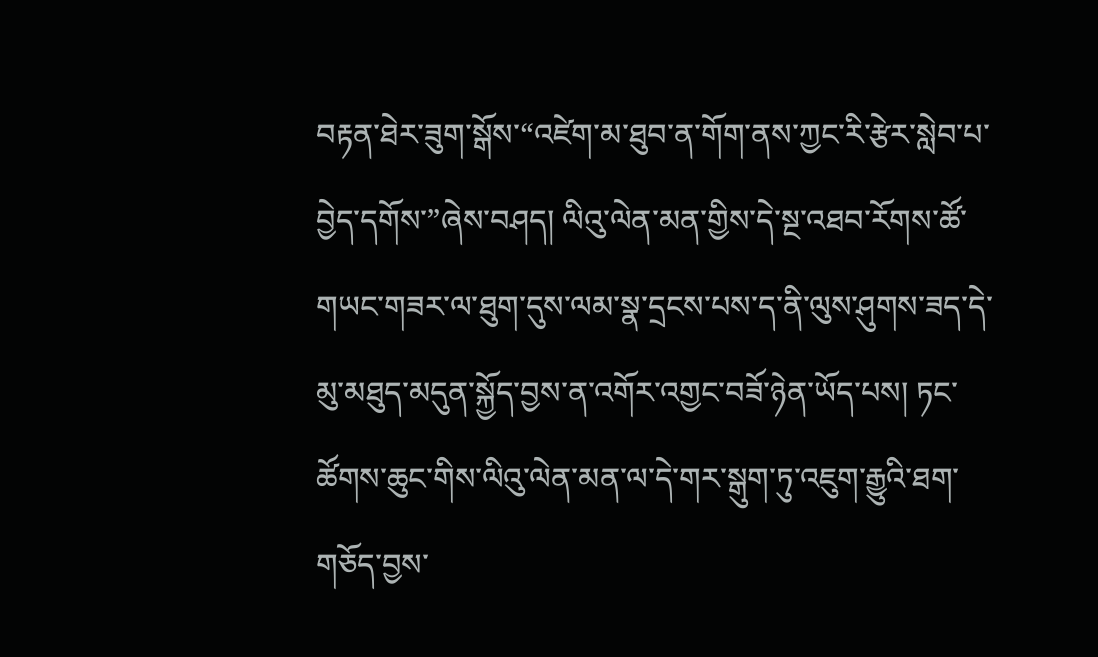བརྟན་ཐེར་ཟུག་སྒོས་“འཛེག་མ་ཐུབ་ན་གོག་ནས་ཀྱང་རི་རྩེར་སླེབ་པ་བྱེད་དགོས་”ཞེས་བཤད། ལིའུ་ལེན་མན་གྱིས་དེ་སྔ་འཐབ་རོགས་ཚོ་གཡང་གཟར་ལ་ཐུག་དུས་ལམ་སྣ་དྲངས་པས་ད་ནི་ལུས་ཤུགས་ཟད་དེ་མུ་མཐུད་མདུན་སྐྱོད་བྱས་ན་འགོར་འགྱང་བཟོ་ཉེན་ཡོད་པས། ཏང་ཚོགས་ཆུང་གིས་ལིའུ་ལེན་མན་ལ་དེ་གར་སྒུག་ཏུ་འཇུག་རྒྱུའི་ཐག་གཅོད་བྱས་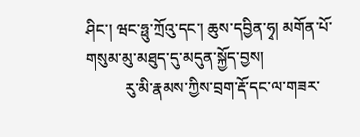ཤིང་། ཝང་ཧྥུ་ཀྲོའུ་དང་། ཆུས་དབྱིན་ཧྭ། མགོན་པོ་གསུམ་མུ་མཐུད་དུ་མདུན་སྐྱོད་བྱས།
          རུ་མི་རྣམས་ཀྱིས་བྲག་རྡོ་དང་ལ་གཟར་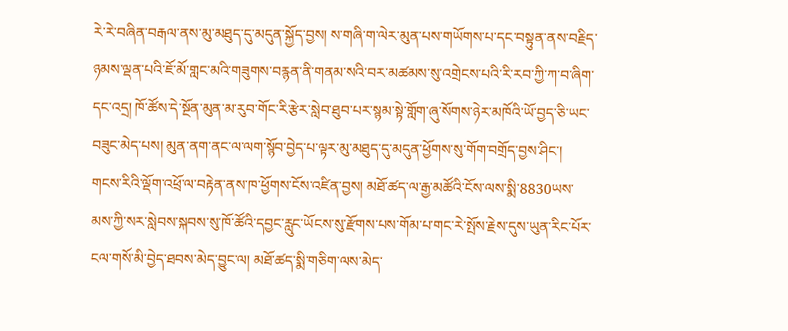རེ་རེ་བཞིན་བརྒལ་ནས་མུ་མཐུད་དུ་མདུན་སྐྱོད་བྱས། ས་གཞི་ག་ལེར་མུན་པས་གཡོགས་པ་དང་བསྟུན་ནས་བརྗིད་ཉམས་ལྡན་པའི་ཇོ་མོ་གླང་མའི་གཟུགས་བརྙན་ནི་གནམ་སའི་བར་མཚམས་སུ་འགྲེངས་པའི་རི་རབ་ཀྱི་ཀ་བ་ཞིག་དང་འདྲ། ཁོ་ཚོས་དེ་སྔོན་མུན་མ་རུབ་གོང་རི་རྩེར་སླེབ་ཐུབ་པར་སྙམ་སྟེ་གློག་ཞུ་སོགས་ཉེར་མཁོའི་ཡོ་བྱད་ཅི་ཡང་བཟུང་མེད་པས། མུན་ནག་ནང་ལ་ལག་སྙོབ་བྱེད་པ་ལྟར་མུ་མཐུད་དུ་མདུན་ཕྱོགས་སུ་གོག་བགྲོད་བྱས་ཤིང་། གངས་རིའི་ལྡོག་འཕྲོ་ལ་བརྟེན་ནས་ཁ་ཕྱོགས་ངོས་འཛིན་བྱས། མཐོ་ཚད་ལ་རྒྱ་མཚོའི་ངོས་ལས་སྨི་8830ཡས་མས་ཀྱི་སར་སླེབས་སྐབས་སུ་ཁོ་ཚོའི་དབྱང་རླུང་ཡོངས་སུ་རྫོགས་པས་གོམ་པ་གང་རེ་སྤོས་རྗེས་དུས་ཡུན་རིང་པོར་ངལ་གསོ་མི་བྱེད་ཐབས་མེད་བྱུང་ལ། མཐོ་ཚད་སྨི་གཅིག་ལས་མེད་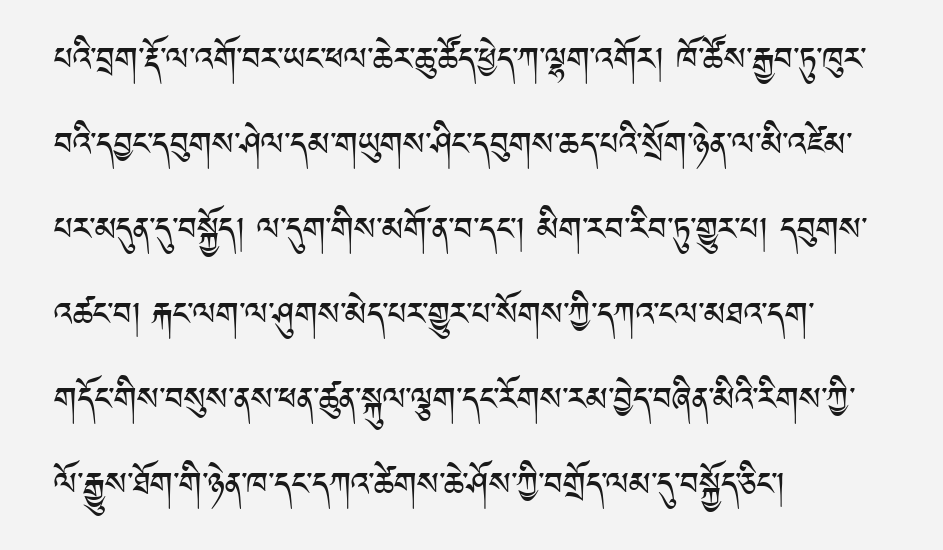པའི་བྲག་རྡོ་ལ་འགོ་བར་ཡང་ཕལ་ཆེར་ཆུ་ཚོད་ཕྱེད་ཀ་ལྷག་འགོར། ཁོ་ཚོས་རྒྱབ་ཏུ་ཁུར་བའི་དབྱང་དབུགས་ཤེལ་དམ་གཡུགས་ཤིང་དབུགས་ཆད་པའི་སྲོག་ཉེན་ལ་མི་འཛེམ་པར་མདུན་དུ་བསྐྱོད། ལ་དུག་གིས་མགོ་ན་བ་དང་། མིག་རབ་རིབ་ཏུ་གྱུར་པ། དབུགས་འཚང་བ། རྐང་ལག་ལ་ཤུགས་མེད་པར་གྱུར་པ་སོགས་ཀྱི་དཀའ་ངལ་མཐའ་དག་གདོང་གིས་བསུས་ནས་ཕན་ཚུན་སྐུལ་ལྕག་དང་རོགས་རམ་བྱེད་བཞིན་མིའི་རིགས་ཀྱི་ལོ་རྒྱུས་ཐོག་གི་ཉེན་ཁ་དང་དཀའ་ཚེགས་ཆེ་ཤོས་ཀྱི་བགྲོད་ལམ་དུ་བསྐྱོད་ཅིང་།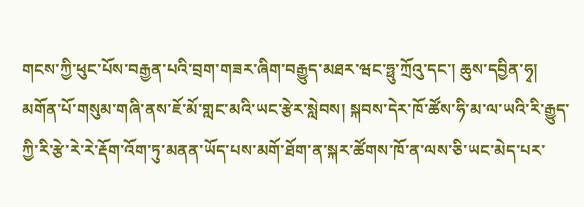གངས་ཀྱི་ཕུང་པོས་བརྒྱན་པའི་བྲག་གཟར་ཞིག་བརྒྱུད་མཐར་ཝང་ཧྥུ་ཀྲོའུ་དང་། ཆུས་དབྱིན་ཧྭ། མགོན་པོ་གསུམ་གཞི་ནས་ཇོ་མོ་གླང་མའི་ཡང་རྩེར་སླེབས། སྐབས་དེར་ཁོ་ཚོས་ཧི་མ་ལ་ཡའི་རི་རྒྱུད་ཀྱི་རི་རྩེ་རེ་རེ་རྡོག་འོག་ཏུ་མནན་ཡོད་པས་མགོ་ཐོག་ན་སྐར་ཚོགས་ཁོ་ན་ལས་ཅི་ཡང་མེད་པར་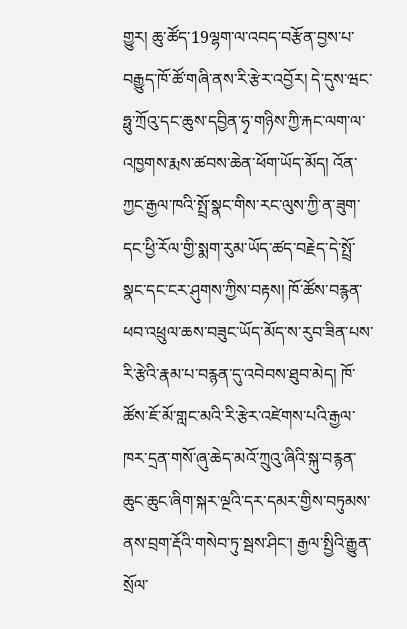གྱུར། ཆུ་ཚོད་19ལྷག་ལ་འབད་བརྩོན་བྱས་པ་བརྒྱུད་ཁོ་ཚོ་གཞི་ནས་རི་རྩེར་འབྱོར། དེ་དུས་ཝང་ཧྥུ་ཀྲོའུ་དང་ཆུས་དབྱིན་ཧྭ་གཉིས་ཀྱི་རྐང་ལག་ལ་འཁྱགས་རྨས་ཚབས་ཆེན་ཕོག་ཡོད་མོད། འོན་ཀྱང་རྒྱལ་ཁའི་སྤྲོ་སྣང་གིས་རང་ལུས་ཀྱི་ན་ཟུག་དང་ཕྱི་རོལ་གྱི་སྨག་རུམ་ཡོད་ཚད་བརྗེད་དེ་སྤྲོ་སྣང་དང་ངར་ཤུགས་ཀྱིས་བརྟས། ཁོ་ཚོས་བརྙན་ཕབ་འཕྲུལ་ཆས་བཟུང་ཡོད་མོད་ས་རུབ་ཟིན་པས་རི་རྩེའི་རྣམ་པ་བརྙན་དུ་འབེབས་ཐུབ་མེད། ཁོ་ཚོས་ཇོ་མོ་གླང་མའི་རི་རྩེར་འཛེགས་པའི་རྒྱལ་ཁར་དྲན་གསོ་ཞུ་ཆེད་མའོ་ཀྲུའུ་ཞིའི་སྐུ་བརྙན་ཆུང་ཆུང་ཞིག་སྐར་ལྔའི་དར་དམར་གྱིས་བཏུམས་ནས་བྲག་རྡོའི་གསེབ་ཏུ་སྦས་ཤིང་། རྒྱལ་སྤྱིའི་རྒྱུན་སྲོལ་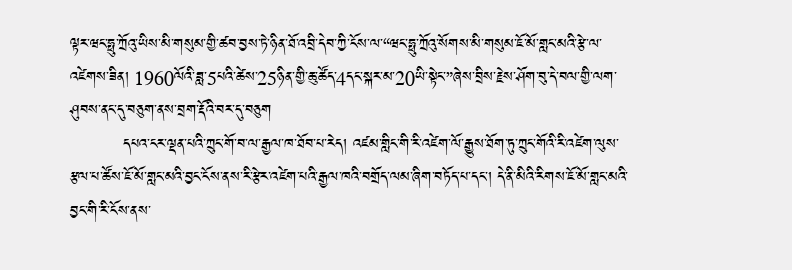ལྟར་ཝང་ཧྥུ་ཀྲོའུ་ཡིས་མི་གསུམ་གྱི་ཚབ་བྱས་ཏེ་ཉིན་ཐོ་འབྲི་དེབ་ཀྱི་ངོས་ལ་“ཝང་ཧྥུ་ཀྲོའུ་སོགས་མི་གསུམ་ཇོ་མོ་གླང་མའི་རྩེ་ལ་འཛེགས་ཟིན། 1960ལོའི་ཟླ་5པའི་ཚེས་25ཉིན་གྱི་ཆུ་ཚོད་4དང་སྐར་མ་20ཡི་སྟེང་”ཞེས་བྲིས་རྗེས་ཤོག་བུ་དེ་བལ་གྱི་ལག་ཤུབས་ནང་དུ་བཅུག་ནས་བྲག་རྡོའི་བར་དུ་བཅུག
          དཔའ་ངར་ལྡན་པའི་ཀྲུང་གོ་བ་ལ་རྒྱལ་ཁ་ཐོབ་པ་རེད། འཛམ་གླིང་གི་རི་འཛེག་ལོ་རྒྱུས་ཐོག་ཏུ་ཀྲུང་གོའི་རི་འཛེག་ལུས་རྩལ་པ་ཚོས་ཇོ་མོ་གླང་མའི་བྱང་ངོས་ནས་རི་རྩེར་འཛེག་པའི་རྒྱལ་ཁའི་བགྲོད་ལམ་ཞིག་བཏོད་པ་དང་། དེ་ནི་མིའི་རིགས་ཇོ་མོ་གླང་མའི་བྱང་གི་རི་ངོས་ནས་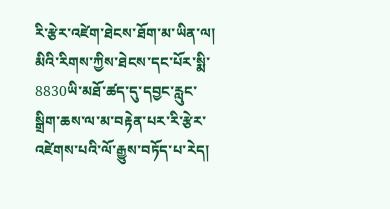རི་རྩེར་འཛེག་ཐེངས་ཐོག་མ་ཡིན་ལ། མིའི་རིགས་ཀྱིས་ཐེངས་དང་པོར་སྨི་8830ཡི་མཐོ་ཚད་དུ་དབྱང་རླུང་སྒྲིག་ཆས་ལ་མ་བརྟེན་པར་རི་རྩེར་འཛེགས་པའི་ལོ་རྒྱུས་བཏོད་པ་རེད།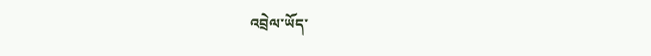འབྲེལ་ཡོད་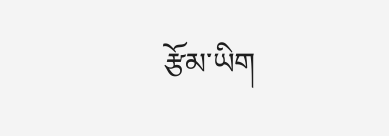རྩོམ་ཡིག